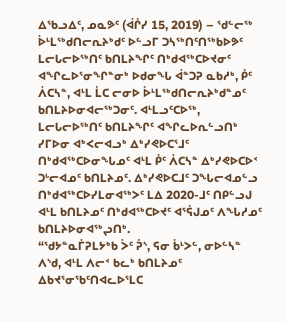ᐃᖃᓗᐃᑦ, ᓄᓇᕗᑦ (ᐋᒌᓯ 15, 2019) – ᖁᓪᓕᖅ ᐆᒻᒪᖅᑯᑎᓕᕆᔨᒃᑯᑦ ᐅᓪᓗᒥ ᑐᓴᖅᑎᑦᑎᖅᑲᐅᕗᑦ ᒪᓕᒐᓕᐅᖅᑎᑦ ᑲᑎᒪᔨᖏᑦ ᑎᒃᑯᐊᖅᑕᐅᔪᓂᑦ ᐊᖏᓚᐅᕐᓂᖏᓐᓂᒃ ᐅᑯᓂᖓ ᐋᓐᑐᕈ ᓇᑲᓱᒃ, ᑮᑦ ᐲᑕᓴᓐ, ᐊᒻᒪ ᒫᑕ ᓕᓂᐅ ᐆᒻᒪᖅᑯᑎᓕᕆᔨᒃᑯᓐᓄᑦ ᑲᑎᒪᔨᐅᓂᐊᓕᖅᑐᓂᑦ. ᐊᒻᒪᓗᑦᑕᐅᖅ, ᒪᓕᒐᓕᐅᖅᑎᑦ ᑲᑎᒪᔨᖏᑦ ᐊᖏᓚᐅᕆᓪᓗᑎᒃ ᓯᒥᐅᓂ ᐊᒃᐸᓕᐊᓗᒃ ᐃᒃᓯᕙᐅᑕᕐᒧᑦ ᑎᒃᑯᐊᖅᑕᐅᓂᖓᓄᑦ ᐊᒻᒪ ᑮᑦ ᐲᑕᓴᓐ ᐃᒃᓯᕙᐅᑕᐅᑉ ᑐᒡᓕᐊᓄᑦ ᑲᑎᒪᔨᓄᑦ. ᐃᒃᓯᕙᐅᑕᒧᑦ ᑐᖓᓕᐊᓄᓪᓗ ᑎᒃᑯᐊᖅᑕᐅᓯᒪᓂᐊᖅᐳᑦ ᒪᐃ 2020-ᒧᑦ ᑎᑭᓪᓗᒍ ᐊᒻᒪ ᑲᑎᒪᔨᓄᑦ ᑎᒃᑯᐊᖅᑕᐅᔪᑦ ᐊᕐᕌᒍᓄᑦ ᐱᖓᓱᓄᑦ ᑲᑎᒪᔨᐅᓂᐊᖅᖢᑎᒃ.
“ᖁᔭᓐᓇᒦᕈᒪᔭᒃᑲ ᐴᑦ ᕉᔅ, ᕋᓂ ᑳᒻᐳᓪ, ᓂᐅᓪᓴᓐ ᐱᔅᑯ, ᐊᒻᒪ ᐱᓕᑉ ᑲᓚᒃ ᑲᑎᒪᔨᓄᑦ ᐃᑲᔪᕐᓂᖃᑦᑎᐊᓚᐅᕐᒪᑕ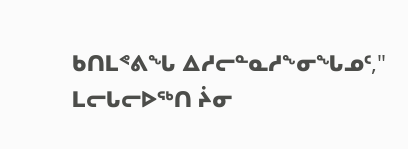ᑲᑎᒪᕝᕕᖓ ᐃᓱᓕᓐᓇᓱᖕᓂᖓᓄᑦ," ᒪᓕᒐᓕᐅᖅᑎ ᔩᓂ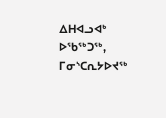ᐃᕼᐊᓗᐊᒃ ᐅᖃᖅᑐᖅ, ᒥᓂᔅᑕᕆᔭᐅᔪᖅ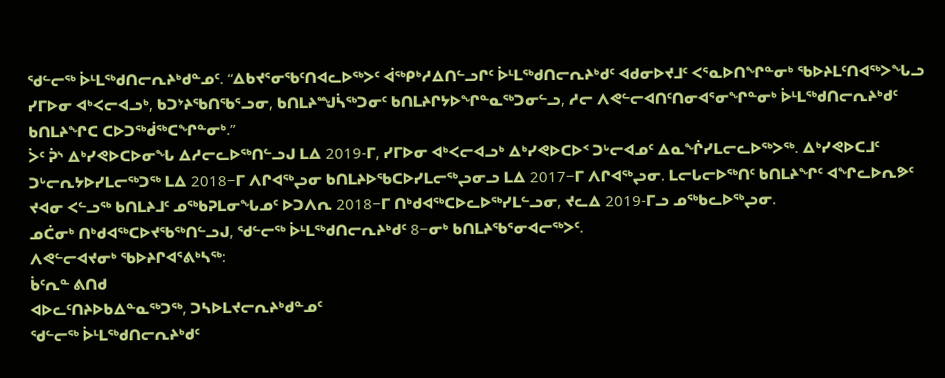ᖁᓪᓕᖅ ᐆᒻᒪᖅᑯᑎᓕᕆᔨᒃᑯᓐᓄᑦ. “ᐃᑲᔪᕐᓂᖃᑦᑎᐊᓚᐅᖅᐳᑦ ᐋᖅᑭᒃᓱᐃᑎᓪᓗᒋᑦ ᐆᒻᒪᖅᑯᑎᓕᕆᔨᒃᑯᑦ ᐊᑯᓂᐅᔪᒧᑦ ᐸᕐᓇᐅᑎᖏᓐᓂᒃ ᖃᐅᔨᒪᑦᑎᐊᖅᐳᖓᓗ ᓯᒥᐅᓂ ᐊᒃᐸᓕᐊᓗᒃ, ᑲᑐᔾᔨᖃᑎᖃᕐᓗᓂ, ᑲᑎᒪᔨᙳᓵᖅᑐᓂᑦ ᑲᑎᒪᔨᒋᔭᐅᖏᓐᓇᖅᑐᓂᓪᓗ, ᓱᓕ ᐱᕙᓪᓕᐊᑎᑦᑎᓂᐊᕐᓂᖏᓐᓂᒃ ᐆᒻᒪᖅᑯᑎᓕᕆᔨᒃᑯᑦ ᑲᑎᒪᔨᖏᑕ ᑕᐅᑐᖅᑰᖅᑕᖏᓐᓂᒃ.”
ᐴᑦ ᕉᔅ ᐃᒃᓯᕙᐅᑕᐅᓂᖓ ᐃᓱᓕᓚᐅᖅᑎᓪᓗᒍ ᒪᐃ 2019-ᒥ, ᓯᒥᐅᓂ ᐊᒃᐸᓕᐊᓗᒃ ᐃᒃᓯᕙᐅᑕᐅᑉ ᑐᒡᓕᐊᓄᑦ ᐃᓇᖐᓯᒪᓕᓚᐅᖅᐳᖅ. ᐃᒃᓯᕙᐅᑕᒧᑦ ᑐᒡᓕᕆᔭᐅᓯᒪᓕᖅᑐᖅ ᒪᐃ 2018−ᒥ ᐱᒋᐊᖅᖢᓂ ᑲᑎᒪᔨᐅᖃᑕᐅᓯᒪᓕᖅᖢᓂᓗ ᒪᐃ 2017−ᒥ ᐱᒋᐊᖅᖢᓂ. ᒪᓕᒐᓕᐅᖅᑎᑦ ᑲᑎᒪᔨᖏᑦ ᐊᖏᓚᐅᕆᕗᑦ ᔪᐊᓂ ᐸᓪᓗᖅ ᑲᑎᒪᔨᒧᑦ ᓄᖅᑲᕈᒪᓂᖓᓄᑦ ᐅᑐᐱᕆ 2018−ᒥ ᑎᒃᑯᐊᖅᑕᐅᓚᐅᖅᓯᒪᓪᓗᓂ, ᔪᓚᐃ 2019-ᒥᓗ ᓄᖅᑲᓚᐅᖅᖢᓂ.
ᓄᑖᓂᒃ ᑎᒃᑯᐊᖅᑕᐅᔪᖃᖅᑎᓪᓗᒍ, ᖁᓪᓕᖅ ᐆᒻᒪᖅᑯᑎᓕᕆᔨᒃᑯᑦ 8−ᓂᒃ ᑲᑎᒪᔨᖃᕐᓂᐊᓕᖅᐳᑦ.
ᐱᕙᓪᓕᐊᔪᓂᒃ ᖃᐅᔨᒋᐊᕐᕕᒃᓴᖅ:
ᑳᑦᕆᓐ ᕕᑎᑯ
ᐊᐅᓚᑦᑎᔨᐅᑲᐃᓐᓇᖅᑐᖅ, ᑐᓴᐅᒪᔪᓕᕆᔨᒃᑯᓐᓄᑦ
ᖁᓪᓕᖅ ᐆᒻᒪᖅᑯᑎᓕᕆᔨᒃᑯᑦ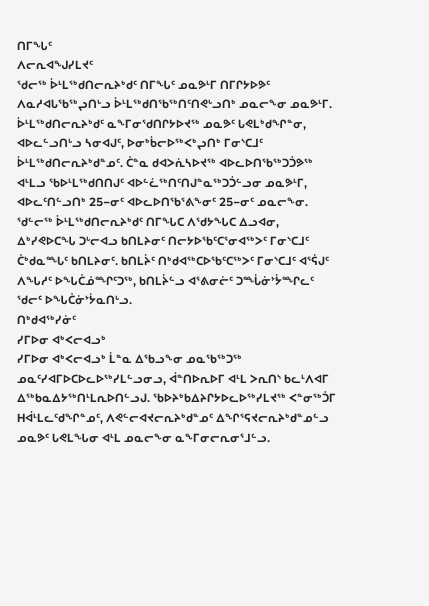ᑎᒥᖓᑦ
ᐱᓕᕆᐊᖑᓯᒪᔪᑦ
ᖁᓕᖅ ᐆᒻᒪᖅᑯᑎᓕᕆᔨᒃᑯᑦ ᑎᒥᖓᑦ ᓄᓇᕗᒻᒥ ᑎᒥᒋᔭᐅᕗᑦ ᐱᓇᓱᐊᒐᖃᖅᖢᑎᒡᓗ ᐆᒻᒪᖅᑯᑎᖃᖅᑎᑦᑎᕙᒡᓗᑎᒃ ᓄᓇᓕᖕᓂ ᓄᓇᕗᒻᒥ. ᐆᒻᒪᖅᑯᑎᓕᕆᔨᒃᑯᑦ ᓇᖕᒥᓂᖁᑎᒋᔭᐅᔪᖅ ᓄᓇᕗᑦ ᒐᕙᒪᒃᑯᖏᓐᓂ, ᐊᐅᓚᓪᓗᑎᒡᓗ ᓴᓂᐊᒍᑦ, ᐅᓂᒃᑳᓕᐅᖅᐸᒃᖢᑎᒃ ᒥᓂᔅᑕᒧᑦ ᐆᒻᒪᖅᑯᑎᓕᕆᔨᒃᑯᓐᓄᑦ. ᑖᓐᓇ ᑯᐊᐳᕇᓴᐅᔪᖅ ᐊᐅᓚᐅᑎᖃᖅᑐᑑᕗᖅ ᐊᒻᒪᓗ ᖃᐅᒻᒪᖅᑯᑎᑎᒍᑦ ᐊᐅᓪᓛᖅᑎᑦᑎᒍᓐᓇᖅᑐᑑᓪᓗᓂ ᓄᓇᕗᒻᒥ, ᐊᐅᓚᑦᑎᓪᓗᑎᒃ 25−ᓂᑦ ᐊᐅᓚᐅᑎᖃᕐᕕᖕᓂᑦ 25−ᓂᑦ ᓄᓇᓕᖕᓂ.
ᖁᓪᓕᖅ ᐆᒻᒪᖅᑯᑎᓕᕆᔨᒃᑯᑦ ᑎᒥᖓᑕ ᐱᖁᔭᖓᑕ ᐃᓗᐊᓂ, ᐃᒃᓯᕙᐅᑕᖓ ᑐᒡᓕᐊᓗ ᑲᑎᒪᔨᓂᑦ ᑎᓕᔭᐅᖃᑦᑕᕐᓂᐊᖅᐳᑦ ᒥᓂᔅᑕᒧᑦ ᑖᒃᑯᓇᙵᑦ ᑲᑎᒪᔨᓂᑦ. ᑲᑎᒪᔩᑦ ᑎᒃᑯᐊᖅᑕᐅᖃᑦᑕᖅᐳᑦ ᒥᓂᔅᑕᒧᑦ ᐊᕐᕌᒍᑦ ᐱᖓᓱᑦ ᐅᖓᑖᓅᙱᑦᑐᖅ, ᑲᑎᒪᔩᓪᓗ ᐊᕐᕕᓂᓖᑦ ᑐᙶᓃᔾᔮᙱᓚᑦ ᖁᓕᑦ ᐅᖓᑖᓃᔾᔮᓇᑎᒡᓗ.
ᑎᒃᑯᐊᖅᓯᓃᑦ
ᓯᒥᐅᓂ ᐊᒃᐸᓕᐊᓗᒃ
ᓯᒥᐅᓂ ᐊᒃᐸᓕᐊᓗᒃ ᒫᓐᓇ ᐃᖃᓗᖕᓂ ᓄᓇᖃᖅᑐᖅ ᓄᓇᑦᓯᐊᒥᐅᑕᐅᓚᐅᖅᓯᒪᓪᓗᓂᓗ, ᐋᓐᑎᐅᕆᐅᒥ ᐊᒻᒪ ᐳᕆᑎᔅ ᑲᓚᒻᐱᐊᒥ ᐃᖅᑲᓇᐃᔭᖅᑎᒻᒪᕆᐅᑎᓪᓗᒍ. ᖃᐅᔨᒃᑲᐃᔨᒋᔭᐅᓚᐅᖅᓯᒪᔪᖅ ᐸᓐᓂᖅᑑᒥ ᕼᐋᒻᒪᓚᑦᑯᖏᓐᓄᑦ, ᐱᕙᓪᓕᐊᔪᓕᕆᔨᒃᑯᓐᓄᑦ ᐃᖏᕐᕋᔪᓕᕆᔨᒃᑯᓐᓄᓪᓗ ᓄᓇᕗᑦ ᒐᕙᒪᖓᓂ ᐊᒻᒪ ᓄᓇᓕᖕᓂ ᓇᖕᒥᓂᓕᕆᓂᕐᒧᓪᓗ.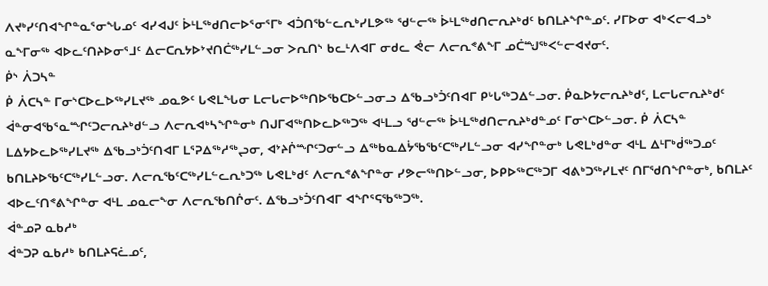ᐱᔪᒃᓯᑦᑎᐊᖏᓐᓇᕐᓂᖓᓄᑦ ᐊᓯᐊᒍᑦ ᐆᒻᒪᖅᑯᑎᓕᐅᕐᓂᕐᒥᒃ ᐊᑑᑎᖃᓪᓚᕆᒃᓯᒪᕗᖅ ᖁᓪᓕᖅ ᐆᒻᒪᖅᑯᑎᓕᕆᔨᒃᑯᑦ ᑲᑎᒪᔨᖏᓐᓄᑦ. ᓯᒥᐅᓂ ᐊᒃᐸᓕᐊᓗᒃ ᓇᖕᒥᓂᖅ ᐊᐅᓚᑦᑎᔨᐅᓂᕐᒧᑦ ᐃᓕᑕᕆᔭᐅᔾᔪᑎᑖᖅᓯᒪᓪᓗᓂ ᐳᕆᑎᔅ ᑲᓚᒻᐱᐊᒥ ᓂᑯᓚ ᕚᓕ ᐱᓕᕆᕝᕕᖕᒥ ᓄᑖᙳᖅᐸᓪᓕᐊᔪᓂᑦ.
ᑮᔅ ᐲᑐᓴᓐ
ᑮ ᐲᑕᓴᓐ ᒥᓂᔅᑕᐅᓚᐅᖅᓯᒪᔪᖅ ᓄᓇᕗᑦ ᒐᕙᒪᖓᓂ ᒪᓕᒐᓕᐅᖅᑎᐅᖃᑕᐅᓪᓗᓂᓗ ᐃᖃᓗᒃᑑᑦᑎᐊᒥ ᑭᒡᒐᖅᑐᐃᓪᓗᓂ. ᑮᓇᐅᔭᓕᕆᔨᒃᑯᑦ, ᒪᓕᒐᓕᕆᔨᒃᑯᑦ ᐋᓐᓂᐊᖃᕐᓇᙱᑦᑐᓕᕆᔨᒃᑯᓪᓗ ᐱᓕᕆᐊᒃᓴᖏᓐᓂᒃ ᑎᒍᒥᐊᖅᑎᐅᓚᐅᖅᑐᖅ ᐊᒻᒪᓗ ᖁᓪᓕᖅ ᐆᒻᒪᖅᑯᑎᓕᕆᔨᒃᑯᓐᓄᑦ ᒥᓂᔅᑕᐅᓪᓗᓂ. ᑮ ᐲᑕᓴᓐ ᒪᐃᔭᐅᓚᐅᖅᓯᒪᔪᖅ ᐃᖃᓗᒃᑑᑦᑎᐊᒥ ᒪᕐᕈᐃᖅᓱᖅᖢᓂ, ᐊᔾᔨᒌᙱᑦᑐᓂᓪᓗ ᐃᖅᑲᓇᐃᔮᖃᖃᑦᑕᖅᓯᒪᓪᓗᓂ ᐊᓯᖏᓐᓂᒃ ᒐᕙᒪᒃᑯᓐᓂ ᐊᒻᒪ ᐃᒻᒥᒃᑰᖅᑐᓄᑦ ᑲᑎᒪᔨᐅᖃᑦᑕᖅᓯᒪᓪᓗᓂ. ᐱᓕᕆᖃᑦᑕᖅᓯᒪᓪᓚᕆᒃᑐᖅ ᒐᕙᒪᒃᑯᑦ ᐱᓕᕆᕝᕕᖏᓐᓂ ᓯᕗᓕᖅᑎᐅᓪᓗᓂ, ᐅᑭᐅᖅᑕᖅᑐᒥ ᐊᕕᒃᑐᖅᓯᒪᔪᑦ ᑎᒥᖁᑎᖏᓐᓂᒃ, ᑲᑎᒪᔨᑦ ᐊᐅᓚᑦᑎᕝᕕᖏᓐᓂ ᐊᒻᒪ ᓄᓇᓕᖕᓂ ᐱᓕᕆᖃᑎᒌᓂᑦ. ᐃᖃᓗᒃᑑᑦᑎᐊᒥ ᐊᖏᕐᕋᖃᖅᑐᖅ.
ᐋᓐᓄᕈ ᓇᑲᓱᒃ
ᐋᓐᑐᕈ ᓇᑲᓱᒃ ᑲᑎᒪᔨᕋᓛᓄᑦ,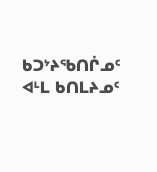ᑲᑐᔾᔨᖃᑎᒌᓄᑦ ᐊᒻᒪ ᑲᑎᒪᔨᓄᑦ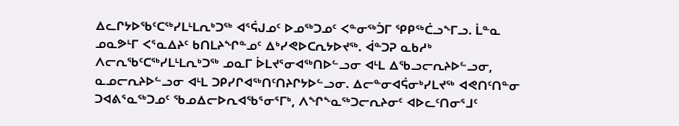ᐃᓚᒋᔭᐅᖃᑦᑕᖅᓯᒪᒻᒪᕆᒃᑐᖅ ᐊᕐᕌᒍᓄᑦ ᐅᓄᖅᑐᓄᑦ ᐸᓐᓂᖅᑑᒥ ᕿᑭᖅᑖᓗᖕᒥᓗ. ᒫᓐᓇ ᓄᓇᕗᒻᒥ ᐸᕐᓇᐃᔨᑦ ᑲᑎᒪᔨᖏᓐᓄᑦ ᐃᒃᓯᕙᐅᑕᕆᔭᐅᔪᖅ. ᐋᓐᑐᕈ ᓇᑲᓱᒃ ᐱᓕᕆᖃᑦᑕᖅᓯᒪᒻᒪᕆᒃᑐᖅ ᓄᓇᒥ ᐆᒪᔪᕐᓂᐊᖅᑎᐅᓪᓗᓂ ᐊᒻᒪ ᐃᖃᓗᓕᕆᔨᐅᓪᓗᓂ, ᓇᓄᓕᕆᔨᐅᓪᓗᓂ ᐊᒻᒪ ᑐᑭᓯᒋᐊᖅᑎᑦᑎᔨᒋᔭᐅᓪᓗᓂ. ᐃᓕᓐᓂᐊᕌᓂᒃᓯᒪᔪᖅ ᐊᕙᑎᑦᑎᓐᓂ ᑐᐊᕕᕐᓇᖅᑐᓄᑦ ᖃᓄᐃᓕᐅᕆᐊᖃᕐᓂᕐᒥᒃ, ᐱᖏᖕᓇᖅᑐᓕᕆᔨᓂᑦ ᐊᐅᓚᑦᑎᓂᕐᒧᑦ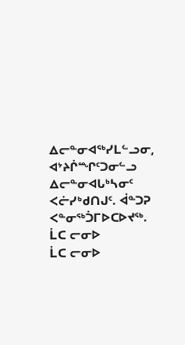ᐃᓕᓐᓂᐊᖅᓯᒪᓪᓗᓂ, ᐊᔾᔨᒌᙱᑦᑐᓂᓪᓗ ᐃᓕᓐᓂᐊᒐᒃᓴᓂᑦ ᐸᓖᓯᒃᑯᑎᒍᑦ. ᐋᓐᑐᕈ ᐸᓐᓂᖅᑑᒥᐅᑕᐅᔪᖅ.
ᒫᑕ ᓕᓂᐅ
ᒫᑕ ᓕᓂᐅ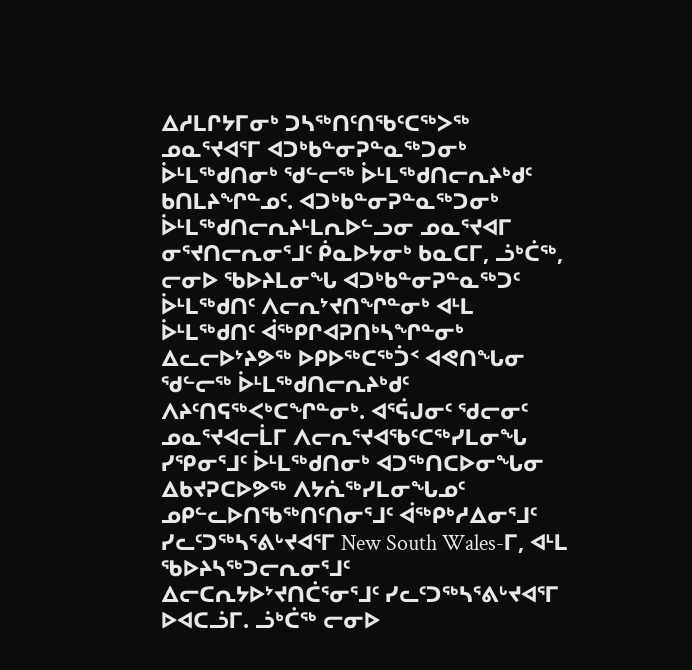ᐃᓱᒪᒋᔭᒥᓂᒃ ᑐᓴᖅᑎᑦᑎᖃᑦᑕᖅᐳᖅ ᓄᓇᕐᔪᐊᕐᒥ ᐊᑐᒃᑲᓐᓂᕈᓐᓇᖅᑐᓂᒃ ᐆᒻᒪᖅᑯᑎᓂᒃ ᖁᓪᓕᖅ ᐆᒻᒪᖅᑯᑎᓕᕆᔨᒃᑯᑦ ᑲᑎᒪᔨᖏᓐᓄᑦ. ᐊᑐᒃᑲᓐᓂᕈᓐᓇᖅᑐᓂᒃ ᐆᒻᒪᖅᑯᑎᓕᕆᔨᒻᒪᕆᐅᓪᓗᓂ ᓄᓇᕐᔪᐊᒥ ᓂᕐᔪᑎᓕᕆᓂᕐᒧᑦ ᑮᓇᐅᔭᓂᒃ ᑲᓇᑕᒥ, ᓘᒃᑖᖅ, ᓕᓂᐅ ᖃᐅᔨᒪᓂᖓ ᐊᑐᒃᑲᓐᓂᕈᓐᓇᖅᑐᑦ ᐆᒻᒪᖅᑯᑎᑦ ᐱᓕᕆᔾᔪᑎᖏᓐᓂᒃ ᐊᒻᒪ ᐆᒻᒪᖅᑯᑎᑦ ᐋᖅᑭᒋᐊᕈᑎᒃᓴᖏᓐᓂᒃ ᐃᓚᓕᐅᔾᔨᕗᖅ ᐅᑭᐅᖅᑕᖅᑑᑉ ᐊᕙᑎᖓᓂ ᖁᓪᓕᖅ ᐆᒻᒪᖅᑯᑎᓕᕆᔨᒃᑯᑦ ᐱᔨᑦᑎᕋᖅᐸᒃᑕᖏᓐᓂᒃ. ᐊᕐᕌᒍᓂᑦ ᖁᓕᓂᑦ ᓄᓇᕐᔪᐊᓕᒫᒥ ᐱᓕᕆᕐᔪᐊᖃᑦᑕᖅᓯᒪᓂᖓ ᓯᕿᓂᕐᒧᑦ ᐆᒻᒪᖅᑯᑎᓂᒃ ᐊᑐᖅᑎᑕᐅᓂᖓᓂ ᐃᑲᔪᕈᑕᐅᕗᖅ ᐱᔭᕇᖅᓯᒪᓂᖓᓄᑦ ᓄᑭᓪᓚᐅᑎᖃᖅᑎᑦᑎᓂᕐᒧᑦ ᐋᖅᑭᒃᓱᐃᓂᕐᒧᑦ ᓯᓚᑦᑐᖅᓴᕐᕕᒡᔪᐊᕐᒥ New South Wales-ᒥ, ᐊᒻᒪ ᖃᐅᔨᓴᖅᑐᓕᕆᓂᕐᒧᑦ ᐃᓕᑕᕆᔭᐅᔾᔪᑎᑖᕐᓂᕐᒧᑦ ᓯᓚᑦᑐᖅᓴᕐᕕᒡᔪᐊᕐᒥ ᐅᐊᑕᓘᒥ. ᓘᒃᑖᖅ ᓕᓂᐅ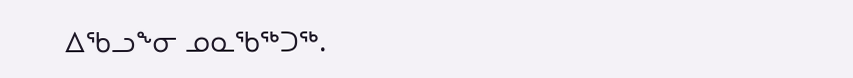ᐃᖃᓗᖕᓂ ᓄᓇᖃᖅᑐᖅ.